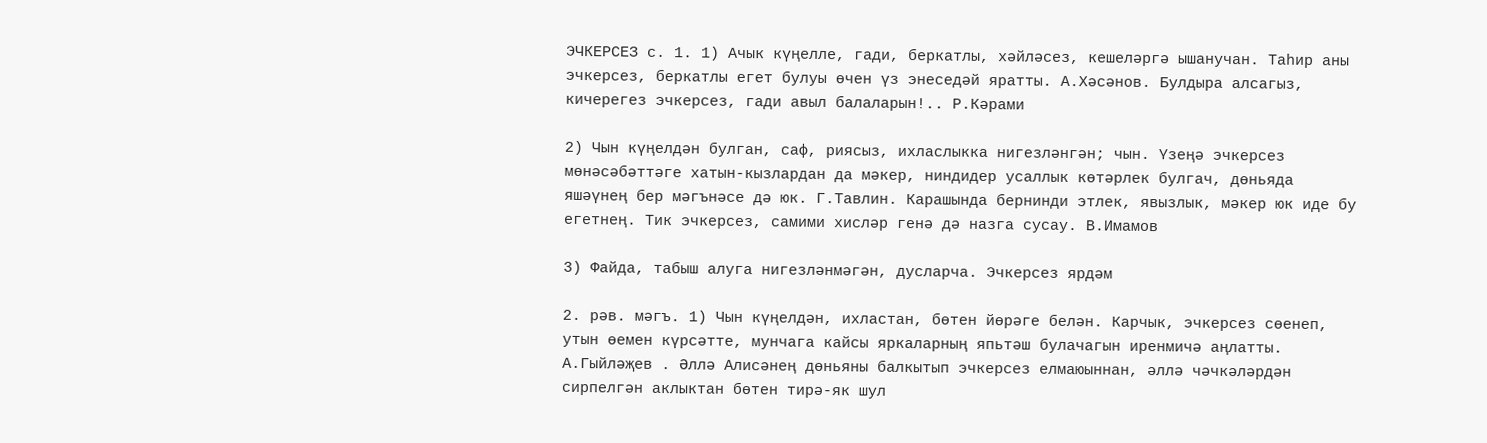ЭЧКЕРСЕЗ с. 1. 1) Ачык күңелле, гади, беркатлы, хәйләсез, кешеләргә ышанучан. Таһир аны эчкерсез, беркатлы егет булуы өчен үз энеседәй яратты. А.Хәсәнов. Булдыра алсагыз, кичерегез эчкерсез, гади авыл балаларын!.. Р.Кәрами

2) Чын күңелдән булган, саф, риясыз, ихласлыкка нигезләнгән; чын. Үзеңә эчкерсез мөнәсәбәттәге хатын-кызлардан да мәкер, ниндидер усаллык көтәрлек булгач, дөньяда яшәүнең бер мәгънәсе дә юк. Г.Тавлин. Карашында бернинди этлек, явызлык, мәкер юк иде бу егетнең. Тик эчкерсез, самими хисләр генә дә назга сусау. В.Имамов

3) Файда, табыш алуга нигезләнмәгән, дусларча. Эчкерсез ярдәм

2. рәв. мәгъ. 1) Чын күңелдән, ихластан, бөтен йөрәге белән. Карчык, эчкерсез сөенеп, утын өемен күрсәтте, мунчага кайсы яркаларның япьтәш булачагын иренмичә аңлатты. А.Гыйләҗев . Әллә Алисәнең дөньяны балкытып эчкерсез елмаюыннан, әллә чәчкәләрдән сирпелгән аклыктан бөтен тирә-як шул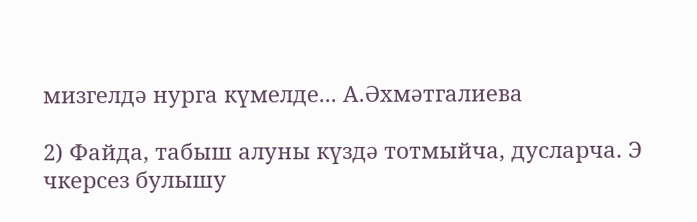мизгелдә нурга күмелде... А.Әхмәтгалиева

2) Файда, табыш алуны күздә тотмыйча, дусларча. Э чкерсез булышу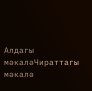Алдагы мәкаләЧираттагы мәкалә